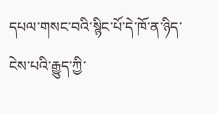དཔལ་གསང་བའི་སྙིང་པོ་དེ་ཁོ་ན་ཉིད་ངེས་པའི་རྒྱུད་ཀྱི་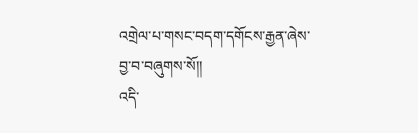འགྲེལ་པ་གསང་བདག་དགོངས་རྒྱན་ཞེས་བྱ་བ་བཞུགས་སོ།།
འདི་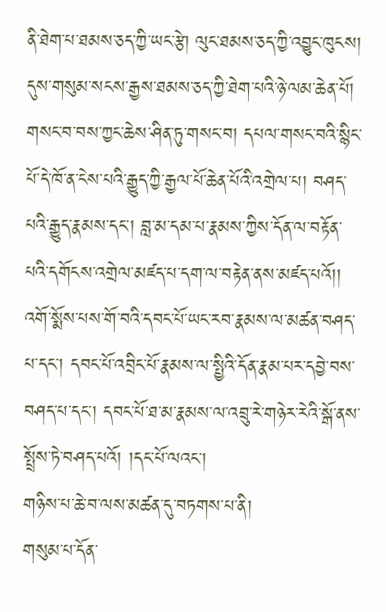ནི་ཐེག་པ་ཐམས་ཅད་ཀྱི་ཡང་རྩེ། ལུང་ཐམས་ཅད་ཀྱི་འབྱུང་ཁུངས། དུས་གསུམ་སངས་རྒྱས་ཐམས་ཅད་ཀྱི་ཐེག་པའི་ཉེ་ལམ་ཆེན་པོ། གསང་བ་བས་ཀྱང་ཆེས་ཤིན་ཏུ་གསང་བ། དཔལ་གསང་བའི་སྙིང་པོ་དེ་ཁོ་ན་ངེས་པའི་རྒྱུད་ཀྱི་རྒྱལ་པོ་ཆེན་པོའི་འགྲེལ་པ། བཤད་པའི་རྒྱུད་རྣམས་དང་། བླ་མ་དམ་པ་རྣམས་ཀྱིས་དོན་ལ་བརྟོན་པའི་དགོངས་འགྲེལ་མཛད་པ་དག་ལ་བརྟེན་ནས་མཛད་པའོ།།
འགོ་སྨོས་པས་གོ་བའི་དབང་པོ་ཡང་རབ་རྣམས་ལ་མཚན་བཤད་པ་དང་། དབང་པོ་འབྲིང་པོ་རྣམས་ལ་སྤྱིའི་དོན་རྣམ་པར་དབྱེ་བས་བཤད་པ་དང་། དབང་པོ་ཐ་མ་རྣམས་ལ་འབྲུ་རེ་གཉེར་རེའི་སྒོ་ནས་སྤྲོས་ཏེ་བཤད་པའོ། །དང་པོ་ལའང་།
གཉིས་པ་ཆེ་བ་ལས་མཚན་དུ་བཏགས་པ་ནི།
གསུམ་པ་དོན་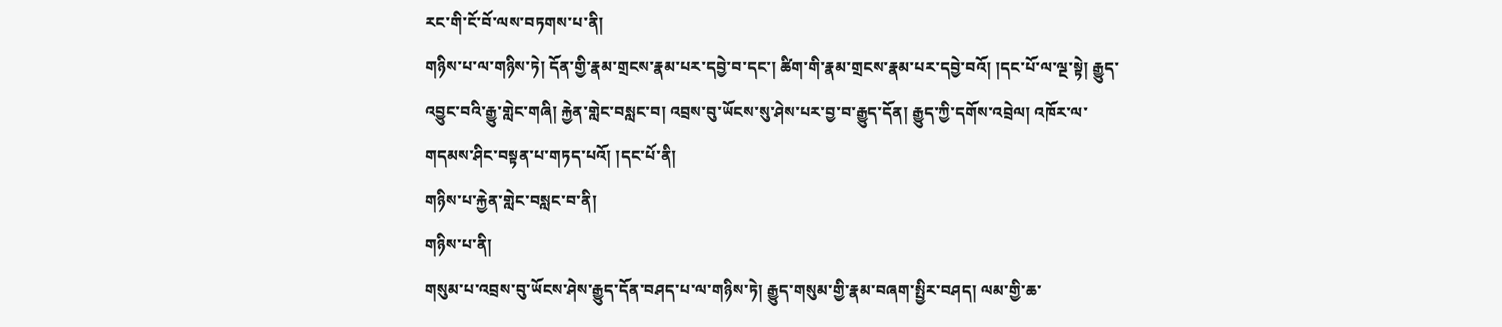རང་གི་ངོ་བོ་ལས་བཏགས་པ་ནི།
གཉིས་པ་ལ་གཉིས་ཏེ། དོན་གྱི་རྣམ་གྲངས་རྣམ་པར་དབྱེ་བ་དང་། ཚིག་གི་རྣམ་གྲངས་རྣམ་པར་དབྱེ་བའོ། །དང་པོ་ལ་ལྔ་སྟེ། རྒྱུད་འབྱུང་བའི་རྒྱུ་གླེང་གཞི། རྐྱེན་གླེང་བསླང་བ། འབྲས་བུ་ཡོངས་སུ་ཤེས་པར་བྱ་བ་རྒྱུད་དོན། རྒྱུད་ཀྱི་དགོས་འབྲེལ། འཁོར་ལ་གདམས་ཤིང་བསྟན་པ་གཏད་པའོ། །དང་པོ་ནི།
གཉིས་པ་རྐྱེན་གླེང་བསླང་བ་ནི།
གཉིས་པ་ནི།
གསུམ་པ་འབྲས་བུ་ཡོངས་ཤེས་རྒྱུད་དོན་བཤད་པ་ལ་གཉིས་ཏེ། རྒྱུད་གསུམ་གྱི་རྣམ་བཞག་སྤྱིར་བཤད། ལམ་གྱི་ཆ་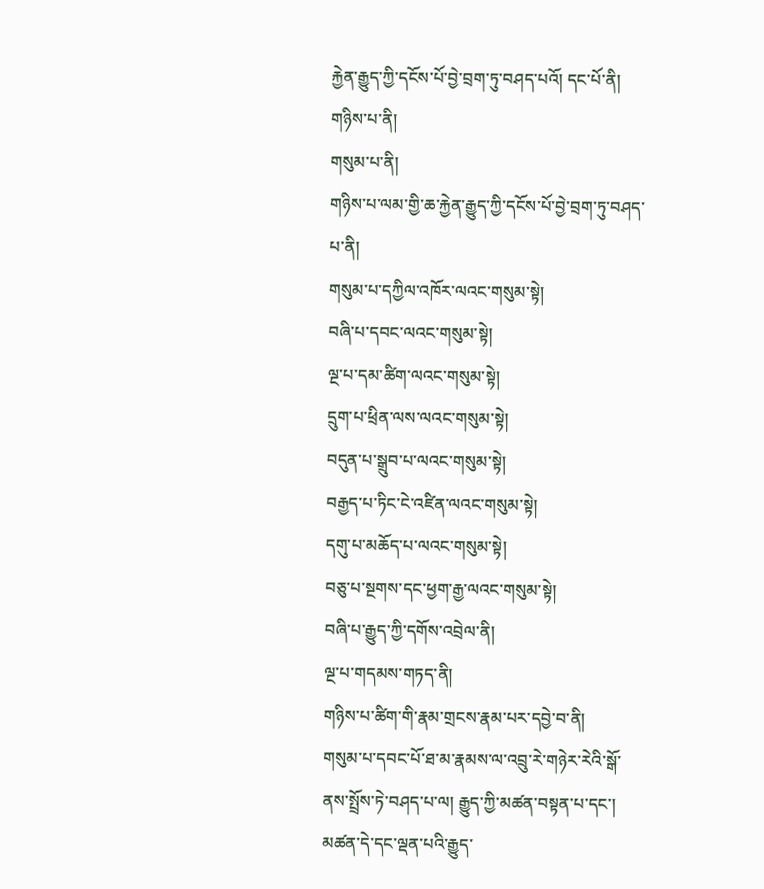རྐྱེན་རྒྱུད་ཀྱི་དངོས་པོ་བྱེ་བྲག་ཏུ་བཤད་པའོ། དང་པོ་ནི།
གཉིས་པ་ནི།
གསུམ་པ་ནི།
གཉིས་པ་ལམ་གྱི་ཆ་རྐྱེན་རྒྱུད་ཀྱི་དངོས་པོ་བྱེ་བྲག་ཏུ་བཤད་པ་ནི།
གསུམ་པ་དཀྱིལ་འཁོར་ལའང་གསུམ་སྟེ།
བཞི་པ་དབང་ལའང་གསུམ་སྟེ།
ལྔ་པ་དམ་ཚིག་ལའང་གསུམ་སྟེ།
དྲུག་པ་ཕྲིན་ལས་ལའང་གསུམ་སྟེ།
བདུན་པ་སྒྲུབ་པ་ལའང་གསུམ་སྟེ།
བརྒྱད་པ་ཏིང་ངེ་འཛིན་ལའང་གསུམ་སྟེ།
དགུ་པ་མཆོད་པ་ལའང་གསུམ་སྟེ།
བཅུ་པ་སྔགས་དང་ཕྱག་རྒྱ་ལའང་གསུམ་སྟེ།
བཞི་པ་རྒྱུད་ཀྱི་དགོས་འབྲེལ་ནི།
ལྔ་པ་གདམས་གཏད་ནི།
གཉིས་པ་ཚིག་གི་རྣམ་གྲངས་རྣམ་པར་དབྱེ་བ་ནི།
གསུམ་པ་དབང་པོ་ཐ་མ་རྣམས་ལ་འབྲུ་རེ་གཉེར་རེའི་སྒོ་ནས་སྤྲོས་ཏེ་བཤད་པ་ལ། རྒྱུད་ཀྱི་མཚན་བསྟན་པ་དང་། མཚན་དེ་དང་ལྡན་པའི་རྒྱུད་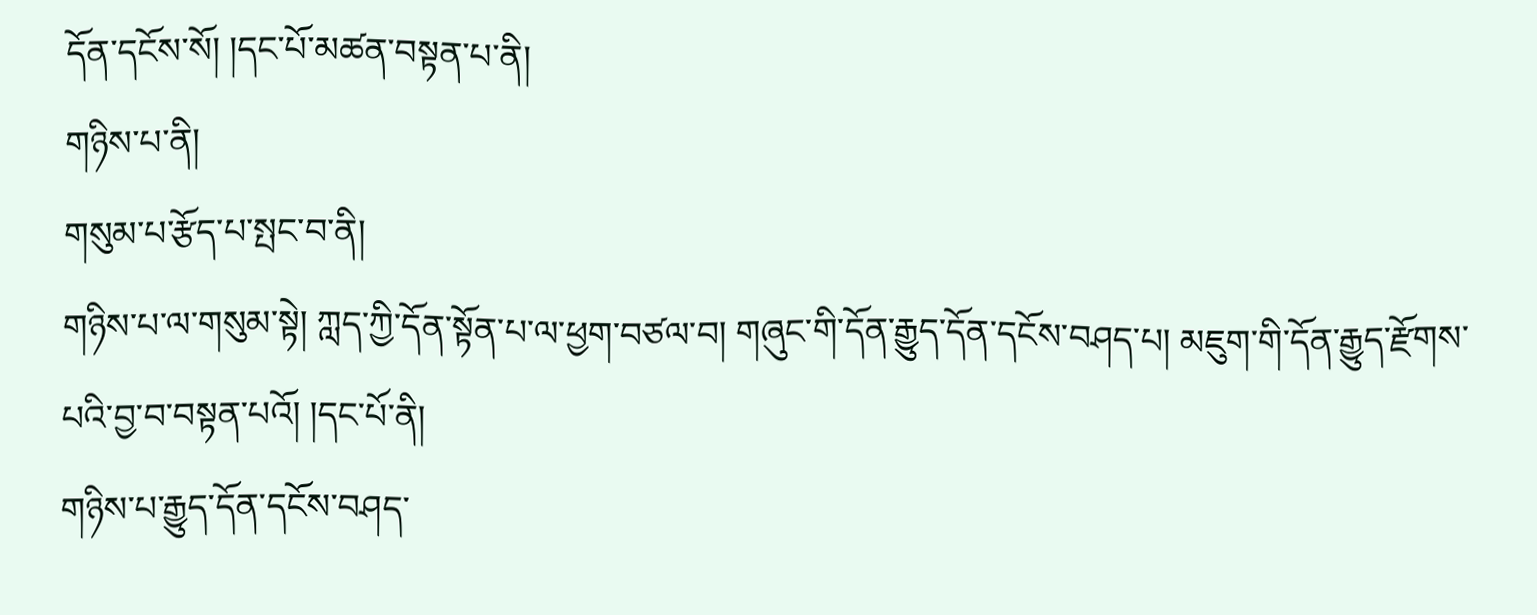དོན་དངོས་སོ། །དང་པོ་མཚན་བསྟན་པ་ནི།
གཉིས་པ་ནི།
གསུམ་པ་རྩོད་པ་སྤང་བ་ནི།
གཉིས་པ་ལ་གསུམ་སྟེ། ཀླད་ཀྱི་དོན་སྟོན་པ་ལ་ཕྱག་བཙལ་བ། གཞུང་གི་དོན་རྒྱུད་དོན་དངོས་བཤད་པ། མཇུག་གི་དོན་རྒྱུད་རྫོགས་པའི་བྱ་བ་བསྟན་པའོ། །དང་པོ་ནི།
གཉིས་པ་རྒྱུད་དོན་དངོས་བཤད་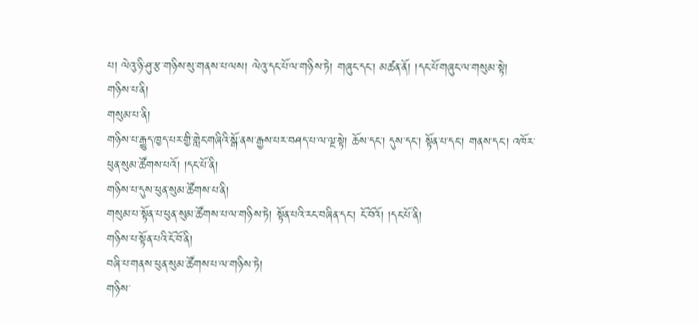པ། ལེའུ་ཉི་ཤུ་རྩ་གཉིས་སུ་གནས་པ་ལས། ལེའུ་དང་པོ་ལ་གཉིས་ཏེ། གཞུང་དང་། མཚན་ནོ། །དང་པོ་གཞུང་ལ་གསུམ་སྟེ།
གཉིས་པ་ནི།
གསུམ་པ་ནི།
གཉིས་པ་རྒྱུད་ཁྱད་པར་གྱི་གླེང་གཞིའི་སྒོ་ནས་རྒྱས་པར་བཤད་པ་ལ་ལྔ་སྟེ། ཆོས་དང་། དུས་དང་། སྟོན་པ་དང་། གནས་དང་། འཁོར་ཕུན་སུམ་ཚོགས་པའོ། །དང་པོ་ནི།
གཉིས་པ་དུས་ཕུན་སུམ་ཚོགས་པ་ནི།
གསུམ་པ་སྟོན་པ་ཕུན་སུམ་ཚོགས་པ་ལ་གཉིས་ཏེ། སྟོན་པའི་རང་བཞིན་དང་། ངོ་བོའོ། །དང་པོ་ནི།
གཉིས་པ་སྟོན་པའི་ངོ་བོ་ནི།
བཞི་པ་གནས་ཕུན་སུམ་ཚོགས་པ་ལ་གཉིས་ཏེ།
གཉིས་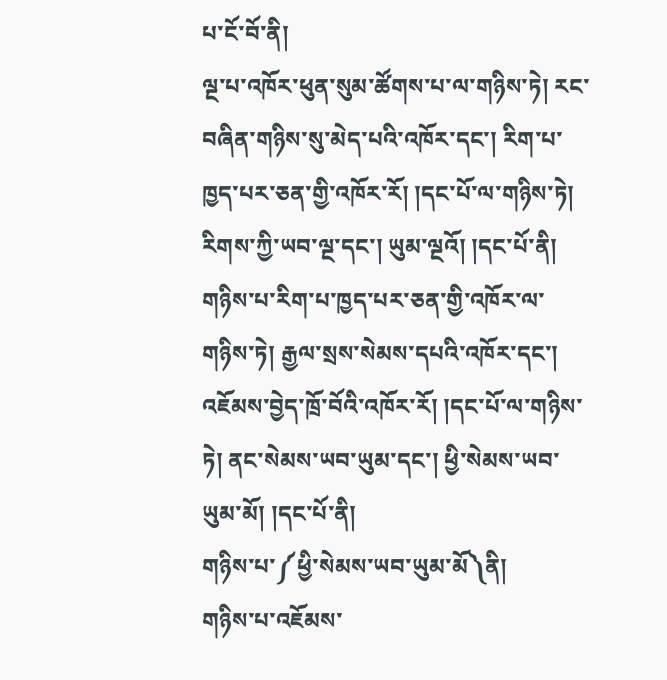པ་ངོ་བོ་ནི།
ལྔ་པ་འཁོར་ཕུན་སུམ་ཚོགས་པ་ལ་གཉིས་ཏེ། རང་བཞིན་གཉིས་སུ་མེད་པའི་འཁོར་དང་། རིག་པ་ཁྱད་པར་ཅན་གྱི་འཁོར་རོ། །དང་པོ་ལ་གཉིས་ཏེ། རིགས་ཀྱི་ཡབ་ལྔ་དང་། ཡུམ་ལྔའོ། །དང་པོ་ནི།
གཉིས་པ་རིག་པ་ཁྱད་པར་ཅན་གྱི་འཁོར་ལ་གཉིས་ཏེ། རྒྱལ་སྲས་སེམས་དཔའི་འཁོར་དང་། འཇོམས་བྱེད་ཁྲོ་བོའི་འཁོར་རོ། །དང་པོ་ལ་གཉིས་ཏེ། ནང་སེམས་ཡབ་ཡུམ་དང་། ཕྱི་སེམས་ཡབ་ཡུམ་མོ། །དང་པོ་ནི།
གཉིས་པ་༼ཕྱི་སེམས་ཡབ་ཡུམ་མོ༽ནི།
གཉིས་པ་འཇོམས་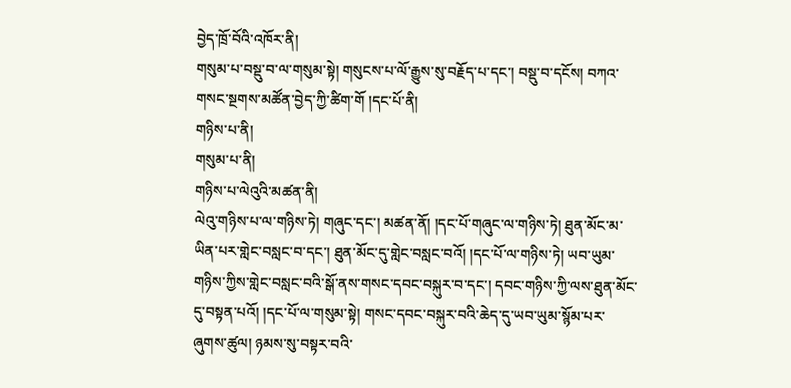བྱེད་ཁྲོ་བོའི་འཁོར་ནི།
གསུམ་པ་བསྡུ་བ་ལ་གསུམ་སྟེ། གསུངས་པ་ལོ་རྒྱུས་སུ་བརྗོད་པ་དང་། བསྡུ་བ་དངོས། བཀའ་གསང་སྔགས་མཚོན་བྱེད་ཀྱི་ཚིག་གོ །དང་པོ་ནི།
གཉིས་པ་ནི།
གསུམ་པ་ནི།
གཉིས་པ་ལེའུའི་མཚན་ནི།
ལེའུ་གཉིས་པ་ལ་གཉིས་ཏེ། གཞུང་དང་། མཚན་ནོ། །དང་པོ་གཞུང་ལ་གཉིས་ཏེ། ཐུན་མོང་མ་ཡིན་པར་གླེང་བསླང་བ་དང་། ཐུན་མོང་དུ་གླེང་བསླང་བའོ། །དང་པོ་ལ་གཉིས་ཏེ། ཡབ་ཡུམ་གཉིས་ཀྱིས་གླེང་བསླང་བའི་སྒོ་ནས་གསང་དབང་བསྐུར་བ་དང་། དབང་གཉིས་ཀྱི་ལས་ཐུན་མོང་དུ་བསྟན་པའོ། །དང་པོ་ལ་གསུམ་སྟེ། གསང་དབང་བསྐུར་བའི་ཆེད་དུ་ཡབ་ཡུམ་སྙོམ་པར་ཞུགས་ཚུལ། ཉམས་སུ་བསྟར་བའི་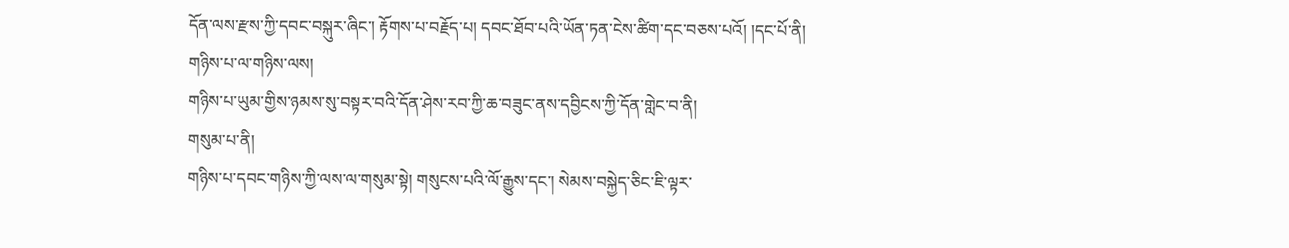དོན་ལས་རྫས་ཀྱི་དབང་བསྐུར་ཞིང་། རྟོགས་པ་བརྗོད་པ། དབང་ཐོབ་པའི་ཡོན་ཏན་ངེས་ཚིག་དང་བཅས་པའོ། །དང་པོ་ནི།
གཉིས་པ་ལ་གཉིས་ལས།
གཉིས་པ་ཡུམ་གྱིས་ཉམས་སུ་བསྟར་བའི་དོན་ཤེས་རབ་ཀྱི་ཆ་བཟུང་ནས་དབྱིངས་ཀྱི་དོན་གླེང་བ་ནི།
གསུམ་པ་ནི།
གཉིས་པ་དབང་གཉིས་ཀྱི་ལས་ལ་གསུམ་སྟེ། གསུངས་པའི་ལོ་རྒྱུས་དང་། སེམས་བསྐྱེད་ཅིང་ཇི་ལྟར་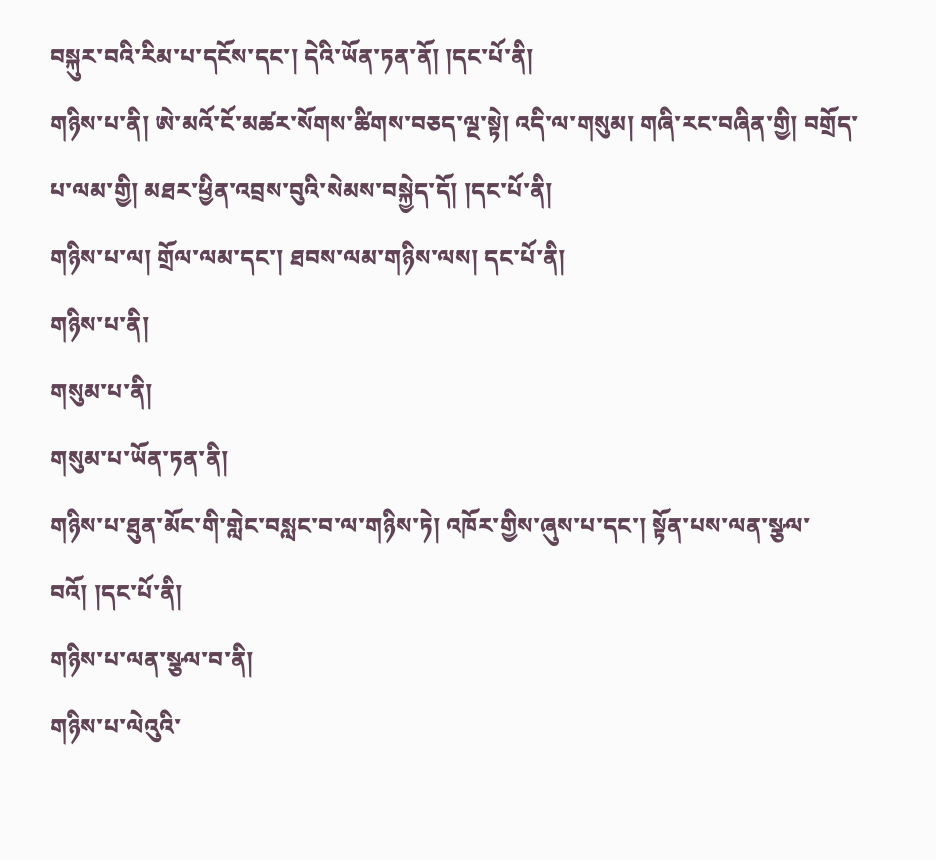བསྐུར་བའི་རིམ་པ་དངོས་དང་། དེའི་ཡོན་ཏན་ནོ། །དང་པོ་ནི།
གཉིས་པ་ནི། ཨེ་མའོ་ངོ་མཚར་སོགས་ཚིགས་བཅད་ལྔ་སྟེ། འདི་ལ་གསུམ། གཞི་རང་བཞིན་གྱི། བགྲོད་པ་ལམ་གྱི། མཐར་ཕྱིན་འབྲས་བུའི་སེམས་བསྐྱེད་དོ། །དང་པོ་ནི།
གཉིས་པ་ལ། གྲོལ་ལམ་དང་། ཐབས་ལམ་གཉིས་ལས། དང་པོ་ནི།
གཉིས་པ་ནི།
གསུམ་པ་ནི།
གསུམ་པ་ཡོན་ཏན་ནི།
གཉིས་པ་ཐུན་མོང་གི་གླེང་བསླང་བ་ལ་གཉིས་ཏེ། འཁོར་གྱིས་ཞུས་པ་དང་། སྟོན་པས་ལན་སྩལ་བའོ། །དང་པོ་ནི།
གཉིས་པ་ལན་སྩལ་བ་ནི།
གཉིས་པ་ལེའུའི་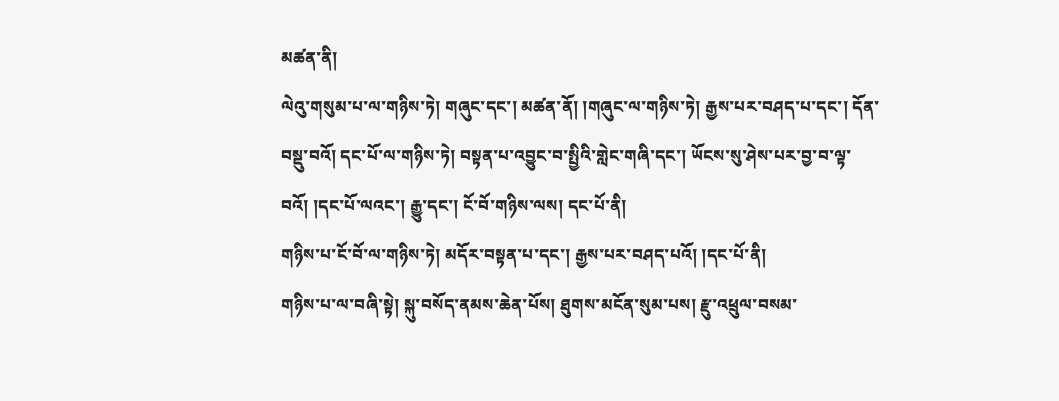མཚན་ནི།
ལེའུ་གསུམ་པ་ལ་གཉིས་ཏེ། གཞུང་དང་། མཚན་ནོ། །གཞུང་ལ་གཉིས་ཏེ། རྒྱས་པར་བཤད་པ་དང་། དོན་བསྡུ་བའོ། དང་པོ་ལ་གཉིས་ཏེ། བསྟན་པ་འབྱུང་བ་སྤྱིའི་གླེང་གཞི་དང་། ཡོངས་སུ་ཤེས་པར་བྱ་བ་ལྟ་བའོ། །དང་པོ་ལའང་། རྒྱུ་དང་། ངོ་བོ་གཉིས་ལས། དང་པོ་ནི།
གཉིས་པ་ངོ་བོ་ལ་གཉིས་ཏེ། མདོར་བསྟན་པ་དང་། རྒྱས་པར་བཤད་པའོ། །དང་པོ་ནི།
གཉིས་པ་ལ་བཞི་སྟེ། སྐུ་བསོད་ནམས་ཆེན་པོས། ཐུགས་མངོན་སུམ་པས། རྫུ་འཕྲུལ་བསམ་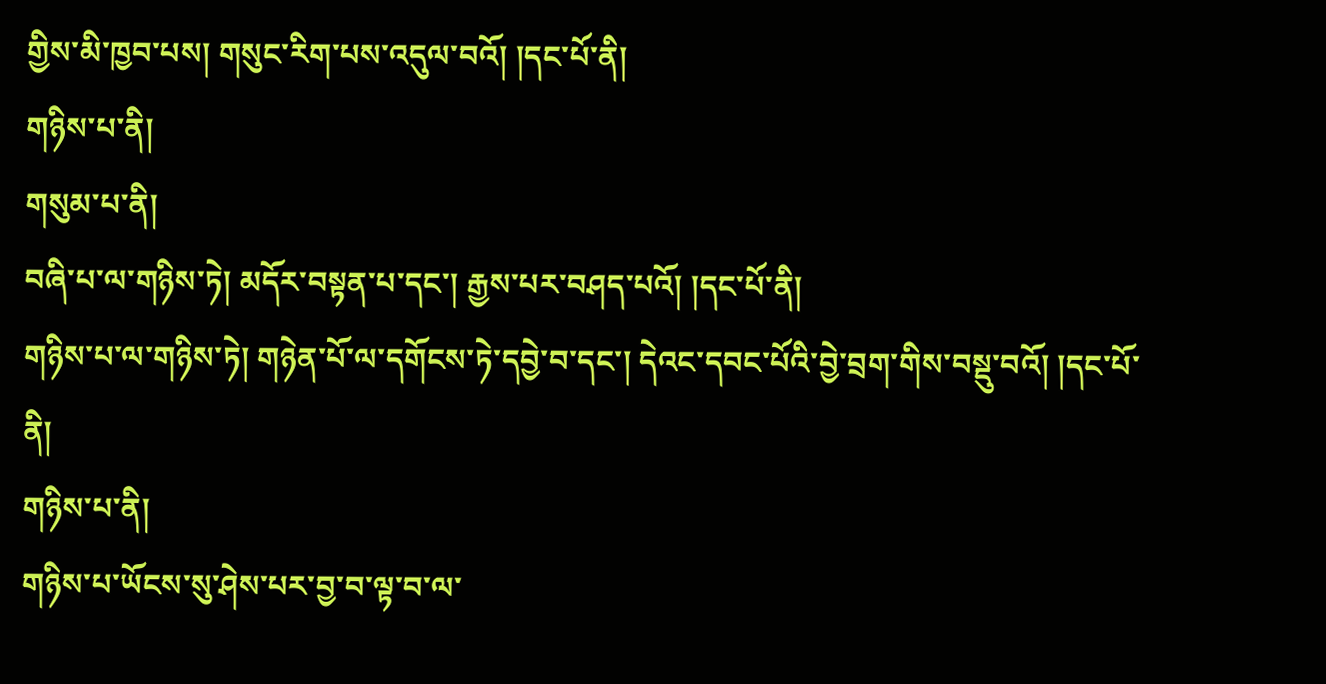གྱིས་མི་ཁྱབ་པས། གསུང་རིག་པས་འདུལ་བའོ། །དང་པོ་ནི།
གཉིས་པ་ནི།
གསུམ་པ་ནི།
བཞི་པ་ལ་གཉིས་ཏེ། མདོར་བསྟན་པ་དང་། རྒྱས་པར་བཤད་པའོ། །དང་པོ་ནི།
གཉིས་པ་ལ་གཉིས་ཏེ། གཉེན་པོ་ལ་དགོངས་ཏེ་དབྱེ་བ་དང་། དེའང་དབང་པོའི་བྱེ་བྲག་གིས་བསྡུ་བའོ། །དང་པོ་ནི།
གཉིས་པ་ནི།
གཉིས་པ་ཡོངས་སུ་ཤེས་པར་བྱ་བ་ལྟ་བ་ལ་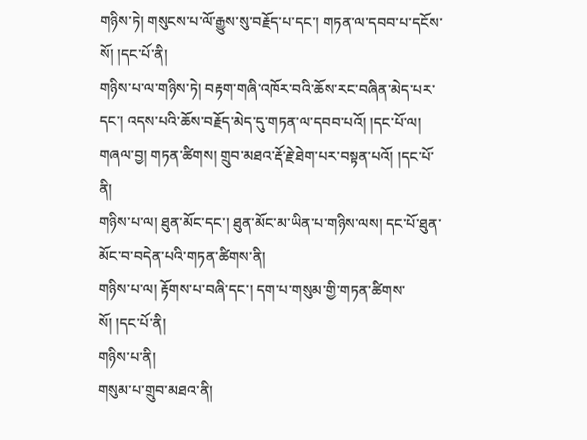གཉིས་ཏེ། གསུངས་པ་ལོ་རྒྱུས་སུ་བརྗོད་པ་དང་། གཏན་ལ་དབབ་པ་དངོས་སོ། །དང་པོ་ནི།
གཉིས་པ་ལ་གཉིས་ཏེ། བརྟག་གཞི་འཁོར་བའི་ཆོས་རང་བཞིན་མེད་པར་དང་། འདས་པའི་ཆོས་བརྗོད་མེད་དུ་གཏན་ལ་དབབ་པའོ། །དང་པོ་ལ། གཞལ་བྱ། གཏན་ཚིགས། གྲུབ་མཐའ་རྡོ་རྗེ་ཐེག་པར་བསྟན་པའོ། །དང་པོ་ནི།
གཉིས་པ་ལ། ཐུན་མོང་དང་། ཐུན་མོང་མ་ཡིན་པ་གཉིས་ལས། དང་པོ་ཐུན་མོང་བ་བདེན་པའི་གཏན་ཚིགས་ནི།
གཉིས་པ་ལ། རྟོགས་པ་བཞི་དང་། དག་པ་གསུམ་གྱི་གཏན་ཚིགས་སོ། །དང་པོ་ནི།
གཉིས་པ་ནི།
གསུམ་པ་གྲུབ་མཐའ་ནི།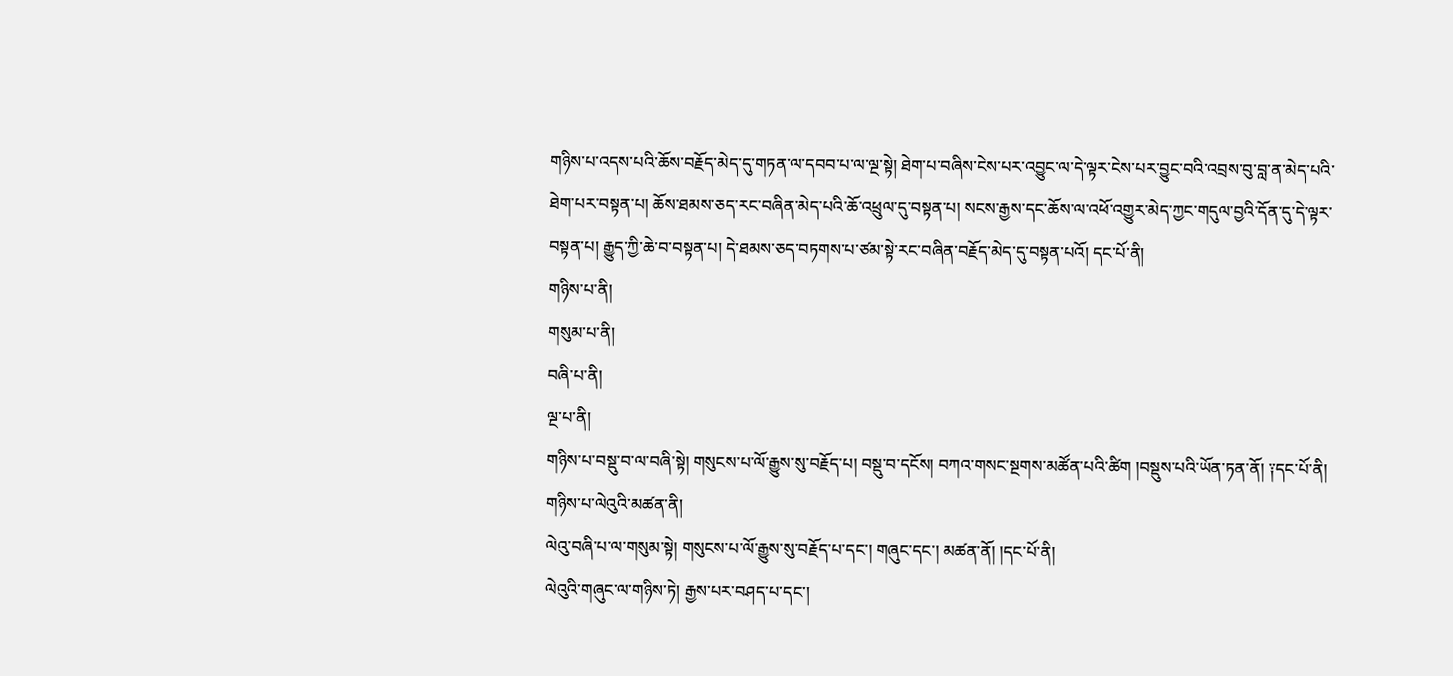གཉིས་པ་འདས་པའི་ཆོས་བརྗོད་མེད་དུ་གཏན་ལ་དབབ་པ་ལ་ལྔ་སྟེ། ཐེག་པ་བཞིས་ངེས་པར་འབྱུང་ལ་དེ་ལྟར་ངེས་པར་བྱུང་བའི་འབྲས་བུ་བླ་ན་མེད་པའི་ཐེག་པར་བསྟན་པ། ཆོས་ཐམས་ཅད་རང་བཞིན་མེད་པའི་ཆོ་འཕྲུལ་དུ་བསྟན་པ། སངས་རྒྱས་དང་ཆོས་ལ་འཕོ་འགྱུར་མེད་ཀྱང་གདུལ་བྱའི་དོན་དུ་དེ་ལྟར་བསྟན་པ། རྒྱུད་ཀྱི་ཆེ་བ་བསྟན་པ། དེ་ཐམས་ཅད་བཏགས་པ་ཙམ་སྟེ་རང་བཞིན་བརྗོད་མེད་དུ་བསྟན་པའོ། དང་པོ་ནི།
གཉིས་པ་ནི།
གསུམ་པ་ནི།
བཞི་པ་ནི།
ལྔ་པ་ནི།
གཉིས་པ་བསྡུ་བ་ལ་བཞི་སྟེ། གསུངས་པ་ལོ་རྒྱུས་སུ་བརྗོད་པ། བསྡུ་བ་དངོས། བཀའ་གསང་སྔགས་མཚོན་པའི་ཚིག །བསྡུས་པའི་ཡོན་ཏན་ནོ། ༑དང་པོ་ནི།
གཉིས་པ་ལེའུའི་མཚན་ནི།
ལེའུ་བཞི་པ་ལ་གསུམ་སྟེ། གསུངས་པ་ལོ་རྒྱུས་སུ་བརྗོད་པ་དང་། གཞུང་དང་། མཚན་ནོ། །དང་པོ་ནི།
ལེའུའི་གཞུང་ལ་གཉིས་ཏེ། རྒྱས་པར་བཤད་པ་དང་།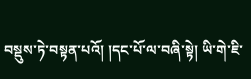བསྡུས་ཏེ་བསྟན་པའོ། །དང་པོ་ལ་བཞི་སྟེ། ཡི་གེ་ཇི་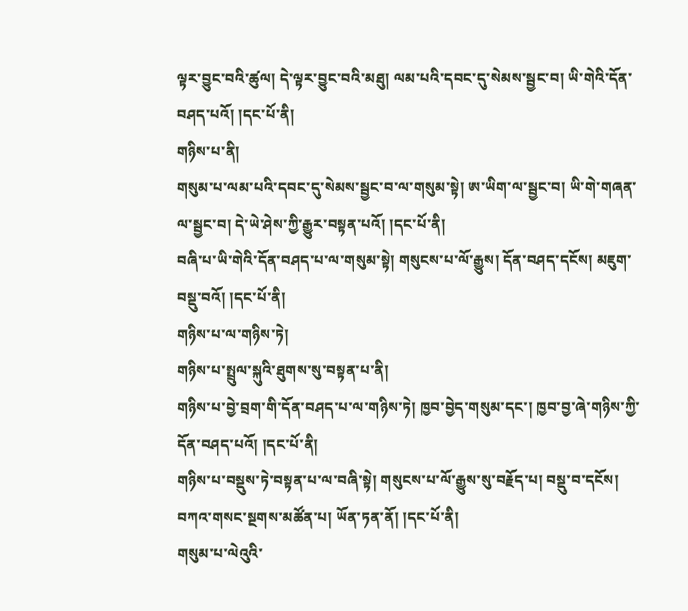ལྟར་བྱུང་བའི་ཚུལ། དེ་ལྟར་བྱུང་བའི་མཐུ། ལམ་པའི་དབང་དུ་སེམས་སྦྱང་བ། ཡི་གེའི་དོན་བཤད་པའོ། །དང་པོ་ནི།
གཉིས་པ་ནི།
གསུམ་པ་ལམ་པའི་དབང་དུ་སེམས་སྦྱང་བ་ལ་གསུམ་སྟེ། ཨ་ཡིག་ལ་སྦྱང་བ། ཡི་གེ་གཞན་ལ་སྦྱང་བ། དེ་ཡེ་ཤེས་ཀྱི་རྒྱུར་བསྟན་པའོ། །དང་པོ་ནི།
བཞི་པ་ཡི་གེའི་དོན་བཤད་པ་ལ་གསུམ་སྟེ། གསུངས་པ་ལོ་རྒྱུས། དོན་བཤད་དངོས། མཇུག་བསྡུ་བའོ། །དང་པོ་ནི།
གཉིས་པ་ལ་གཉིས་ཏེ།
གཉིས་པ་སྤྲུལ་སྐུའི་ཐུགས་སུ་བསྟན་པ་ནི།
གཉིས་པ་བྱེ་བྲག་གི་དོན་བཤད་པ་ལ་གཉིས་ཏེ། ཁྱབ་བྱེད་གསུམ་དང་། ཁྱབ་བྱ་ཞེ་གཉིས་ཀྱི་དོན་བཤད་པའོ། །དང་པོ་ནི།
གཉིས་པ་བསྡུས་ཏེ་བསྟན་པ་ལ་བཞི་སྟེ། གསུངས་པ་ལོ་རྒྱུས་སུ་བརྗོད་པ། བསྡུ་བ་དངོས། བཀའ་གསང་སྔགས་མཚོན་པ། ཡོན་ཏན་ནོ། །དང་པོ་ནི།
གསུམ་པ་ལེའུའི་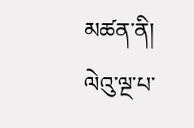མཚན་ནི།
ལེའུ་ལྔ་པ་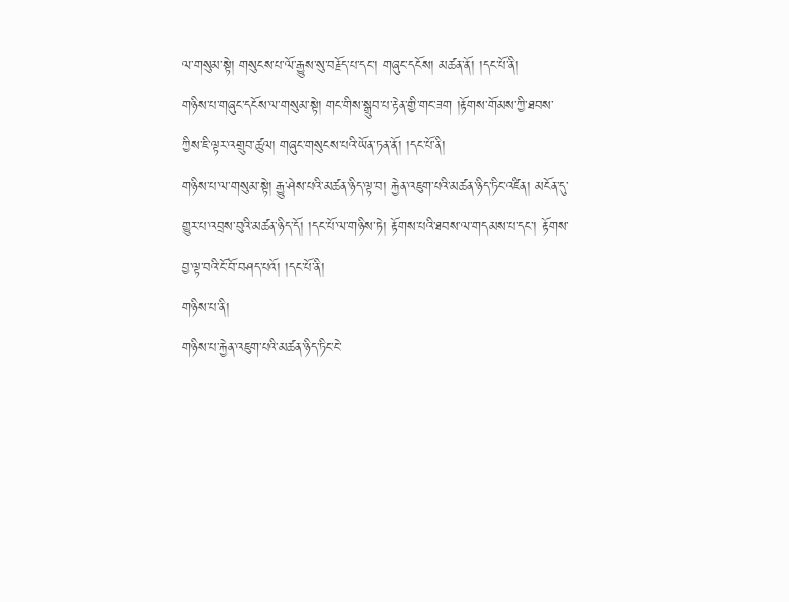ལ་གསུམ་སྟེ། གསུངས་པ་ལོ་རྒྱུས་སུ་བརྗོད་པ་དང་། གཞུང་དངོས། མཚན་ནོ། །དང་པོ་ནི།
གཉིས་པ་གཞུང་དངོས་ལ་གསུམ་སྟེ། གང་གིས་སྒྲུབ་པ་རྟེན་གྱི་གང་ཟག །རྟོགས་གོམས་ཀྱི་ཐབས་ཀྱིས་ཇི་ལྟར་འགྲུབ་ཚུལ། གཞུང་གསུངས་པའི་ཡོན་ཏན་ནོ། །དང་པོ་ནི།
གཉིས་པ་ལ་གསུམ་སྟེ། རྒྱུ་ཤེས་པའི་མཚན་ཉིད་ལྟ་བ། རྐྱེན་འཇུག་པའི་མཚན་ཉིད་ཏིང་འཛིན། མངོན་དུ་གྱུར་པ་འབྲས་བུའི་མཚན་ཉིད་དོ། །དང་པོ་ལ་གཉིས་ཏེ། རྟོགས་པའི་ཐབས་ལ་གདམས་པ་དང་། རྟོགས་བྱ་ལྟ་བའི་ངོ་བོ་བཤད་པའོ། །དང་པོ་ནི།
གཉིས་པ་ནི།
གཉིས་པ་རྐྱེན་འཇུག་པའི་མཚན་ཉིད་ཏིང་ངེ་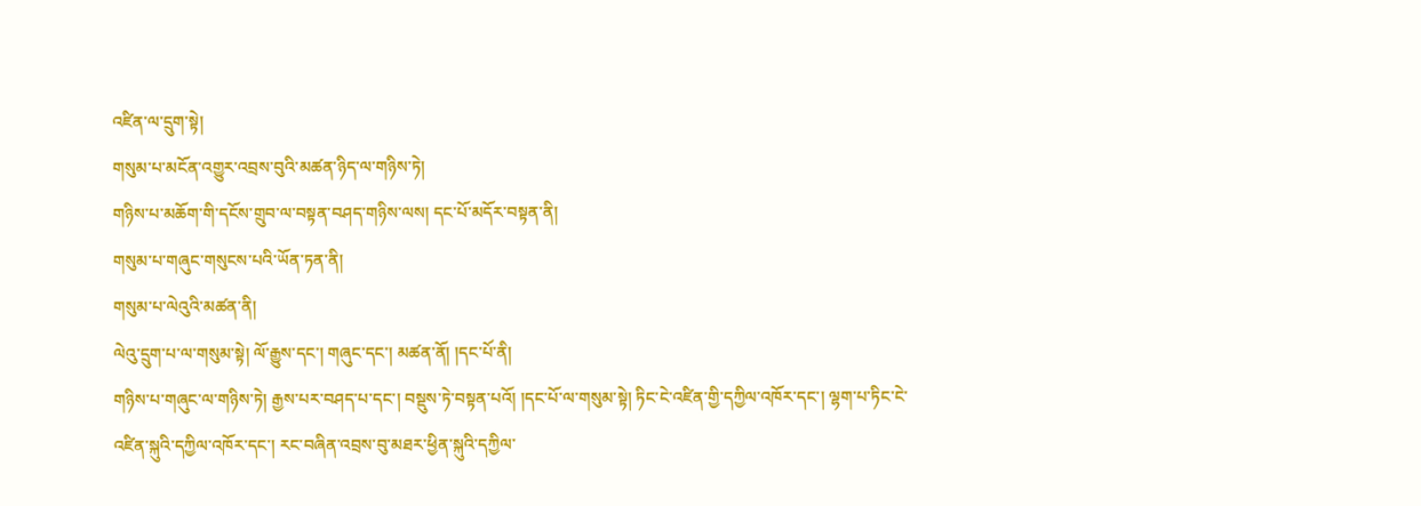འཛིན་ལ་དྲུག་སྟེ།
གསུམ་པ་མངོན་འགྱུར་འབྲས་བུའི་མཚན་ཉིད་ལ་གཉིས་ཏེ།
གཉིས་པ་མཆོག་གི་དངོས་གྲུབ་ལ་བསྟན་བཤད་གཉིས་ལས། དང་པོ་མདོར་བསྟན་ནི།
གསུམ་པ་གཞུང་གསུངས་པའི་ཡོན་ཏན་ནི།
གསུམ་པ་ལེའུའི་མཚན་ནི།
ལེའུ་དྲུག་པ་ལ་གསུམ་སྟེ། ལོ་རྒྱུས་དང་། གཞུང་དང་། མཚན་ནོ། །དང་པོ་ནི།
གཉིས་པ་གཞུང་ལ་གཉིས་ཏེ། རྒྱས་པར་བཤད་པ་དང་། བསྡུས་ཏེ་བསྟན་པའོ། །དང་པོ་ལ་གསུམ་སྟེ། ཏིང་ངེ་འཛིན་གྱི་དཀྱིལ་འཁོར་དང་། ལྷག་པ་ཏིང་ངེ་འཛིན་སྐུའི་དཀྱིལ་འཁོར་དང་། རང་བཞིན་འབྲས་བུ་མཐར་ཕྱིན་སྐུའི་དཀྱིལ་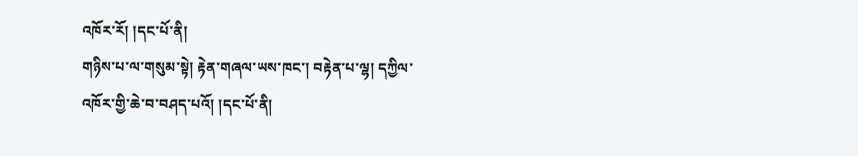འཁོར་རོ། །དང་པོ་ནི།
གཉིས་པ་ལ་གསུམ་སྟེ། རྟེན་གཞལ་ཡས་ཁང་། བརྟེན་པ་ལྷ། དཀྱིལ་འཁོར་གྱི་ཆེ་བ་བཤད་པའོ། །དང་པོ་ནི།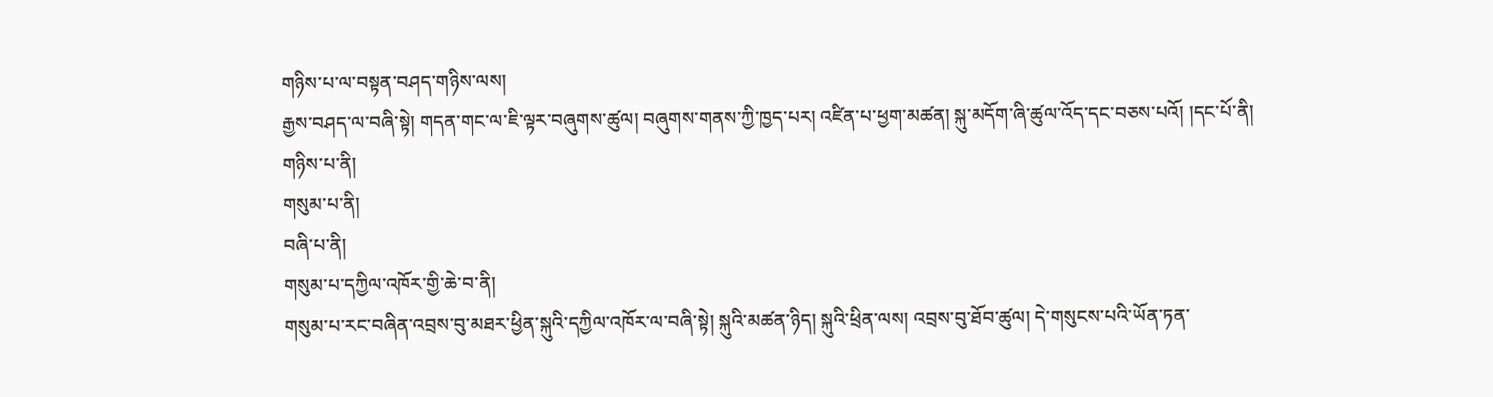གཉིས་པ་ལ་བསྟན་བཤད་གཉིས་ལས།
རྒྱས་བཤད་ལ་བཞི་སྟེ། གདན་གང་ལ་ཇི་ལྟར་བཞུགས་ཚུལ། བཞུགས་གནས་ཀྱི་ཁྱད་པར། འཛིན་པ་ཕྱག་མཚན། སྐུ་མདོག་ཞི་ཚུལ་འོད་དང་བཅས་པའོ། །དང་པོ་ནི།
གཉིས་པ་ནི།
གསུམ་པ་ནི།
བཞི་པ་ནི།
གསུམ་པ་དཀྱིལ་འཁོར་གྱི་ཆེ་བ་ནི།
གསུམ་པ་རང་བཞིན་འབྲས་བུ་མཐར་ཕྱིན་སྐུའི་དཀྱིལ་འཁོར་ལ་བཞི་སྟེ། སྐུའི་མཚན་ཉིད། སྐུའི་ཕྲིན་ལས། འབྲས་བུ་ཐོབ་ཚུལ། དེ་གསུངས་པའི་ཡོན་ཏན་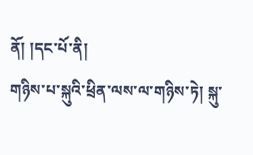ནོ། །དང་པོ་ནི།
གཉིས་པ་སྐུའི་ཕྲིན་ལས་ལ་གཉིས་ཏེ། སྐུ་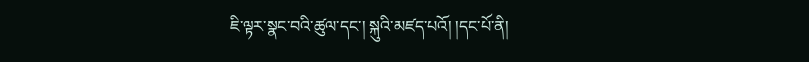ཇི་ལྟར་སྣང་བའི་ཚུལ་དང་། སྐུའི་མཛད་པའོ། །དང་པོ་ནི།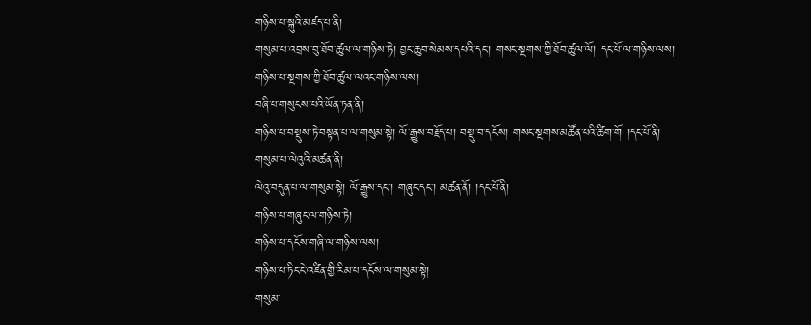གཉིས་པ་སྐུའི་མཛད་པ་ནི།
གསུམ་པ་འབྲས་བུ་ཐོབ་ཚུལ་ལ་གཉིས་ཏེ། བྱང་ཆུབ་སེམས་དཔའི་དང་། གསང་སྔགས་ཀྱི་ཐོབ་ཚུལ་ལོ། དང་པོ་ལ་གཉིས་ལས།
གཉིས་པ་སྔགས་ཀྱི་ཐོབ་ཚུལ་ལའང་གཉིས་ལས།
བཞི་པ་གསུངས་པའི་ཡོན་ཏན་ནི།
གཉིས་པ་བསྡུས་ཏེ་བསྟན་པ་ལ་གསུམ་སྟེ། ལོ་རྒྱུས་བརྗོད་པ། བསྡུ་བ་དངོས། གསང་སྔགས་མཚོན་པའི་ཚིག་གོ །དང་པོ་ནི།
གསུམ་པ་ལེའུའི་མཚན་ནི།
ལེའུ་བདུན་པ་ལ་གསུམ་སྟེ། ལོ་རྒྱུས་དང་། གཞུང་དང་། མཚན་ནོ། །དང་པོ་ནི།
གཉིས་པ་གཞུང་ལ་གཉིས་ཏེ།
གཉིས་པ་དངོས་གཞི་ལ་གཉིས་ལས།
གཉིས་པ་ཏིང་ངེ་འཛིན་གྱི་རིམ་པ་དངོས་ལ་གསུམ་སྟེ།
གསུམ་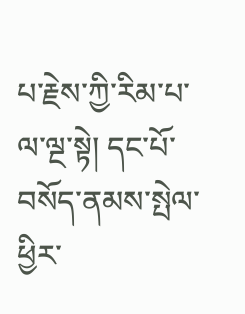པ་རྗེས་ཀྱི་རིམ་པ་ལ་ལྔ་སྟེ། དང་པོ་བསོད་ནམས་སྤེལ་ཕྱིར་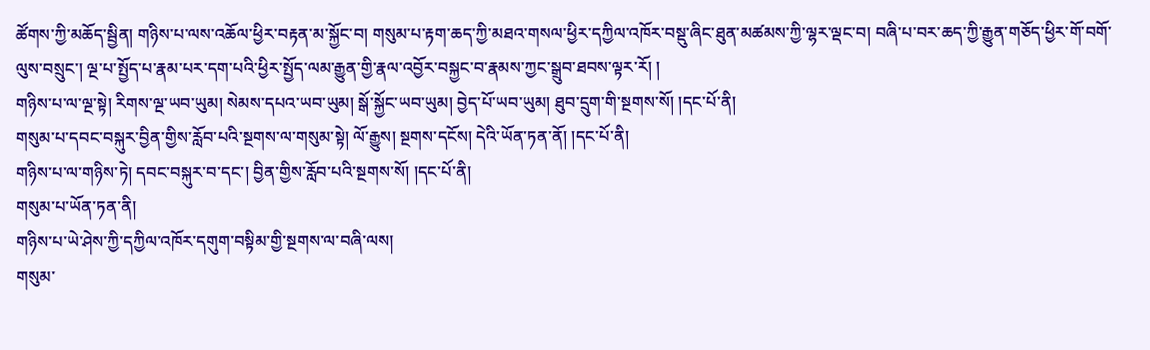ཚོགས་ཀྱི་མཆོད་སྦྱིན། གཉིས་པ་ལས་འཆོལ་ཕྱིར་བརྟན་མ་སྐྱོང་བ། གསུམ་པ་རྟག་ཆད་ཀྱི་མཐའ་གསལ་ཕྱིར་དཀྱིལ་འཁོར་བསྡུ་ཞིང་ཐུན་མཚམས་ཀྱི་ལྷར་ལྡང་བ། བཞི་པ་བར་ཆད་ཀྱི་རྒྱུན་གཅོད་ཕྱིར་གོ་བགོ་ལུས་བསྲུང་། ལྔ་པ་སྤྱོད་པ་རྣམ་པར་དག་པའི་ཕྱིར་སྤྱོད་ལམ་རྒྱུན་གྱི་རྣལ་འབྱོར་བསྐྱང་བ་རྣམས་ཀྱང་སྒྲུབ་ཐབས་ལྟར་རོ། །
གཉིས་པ་ལ་ལྔ་སྟེ། རིགས་ལྔ་ཡབ་ཡུམ། སེམས་དཔའ་ཡབ་ཡུམ། སྒོ་སྐྱོང་ཡབ་ཡུམ། བྱེད་པོ་ཡབ་ཡུམ། ཐུབ་དྲུག་གི་སྔགས་སོ། །དང་པོ་ནི།
གསུམ་པ་དབང་བསྐུར་བྱིན་གྱིས་རློབ་པའི་སྔགས་ལ་གསུམ་སྟེ། ལོ་རྒྱུས། སྔགས་དངོས། དེའི་ཡོན་ཏན་ནོ། །དང་པོ་ནི།
གཉིས་པ་ལ་གཉིས་ཏེ། དབང་བསྐུར་བ་དང་། བྱིན་གྱིས་རློབ་པའི་སྔགས་སོ། །དང་པོ་ནི།
གསུམ་པ་ཡོན་ཏན་ནི།
གཉིས་པ་ཡེ་ཤེས་ཀྱི་དཀྱིལ་འཁོར་དགུག་བསྟིམ་གྱི་སྔགས་ལ་བཞི་ལས།
གསུམ་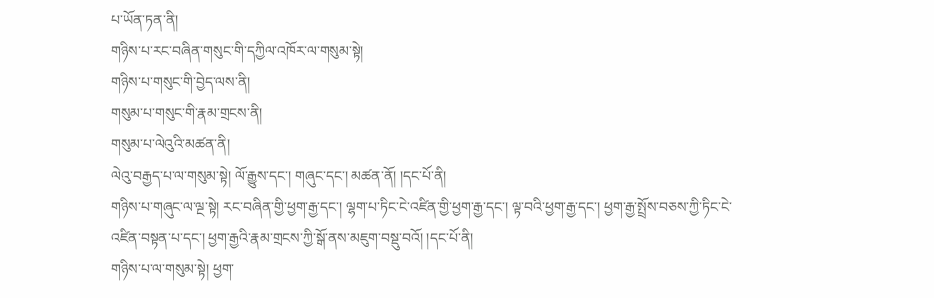པ་ཡོན་ཏན་ནི།
གཉིས་པ་རང་བཞིན་གསུང་གི་དཀྱིལ་འཁོར་ལ་གསུམ་སྟེ།
གཉིས་པ་གསུང་གི་བྱེད་ལས་ནི།
གསུམ་པ་གསུང་གི་རྣམ་གྲངས་ནི།
གསུམ་པ་ལེའུའི་མཚན་ནི།
ལེའུ་བརྒྱད་པ་ལ་གསུམ་སྟེ། ལོ་རྒྱུས་དང་། གཞུང་དང་། མཚན་ནོ། །དང་པོ་ནི།
གཉིས་པ་གཞུང་ལ་ལྔ་སྟེ། རང་བཞིན་གྱི་ཕྱག་རྒྱ་དང་། ལྷག་པ་ཏིང་ངེ་འཛིན་གྱི་ཕྱག་རྒྱ་དང་། ལྟ་བའི་ཕྱག་རྒྱ་དང་། ཕྱག་རྒྱ་སྤྲོས་བཅས་ཀྱི་ཏིང་ངེ་འཛིན་བསྟན་པ་དང་། ཕྱག་རྒྱའི་རྣམ་གྲངས་ཀྱི་སྒོ་ནས་མཇུག་བསྡུ་བའོ། །དང་པོ་ནི།
གཉིས་པ་ལ་གསུམ་སྟེ། ཕྱག་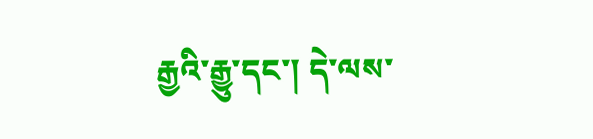རྒྱའི་རྒྱུ་དང་། དེ་ལས་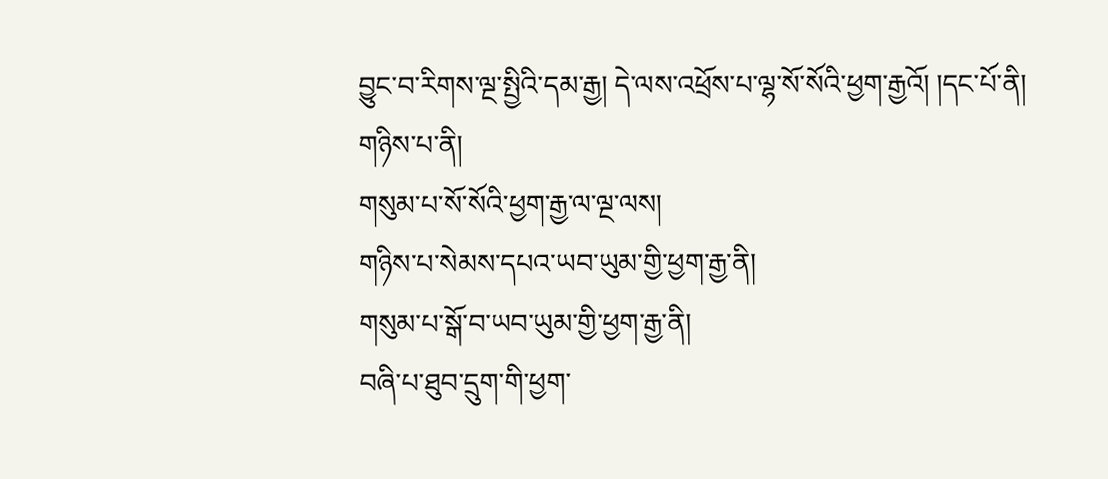བྱུང་བ་རིགས་ལྔ་སྤྱིའི་དམ་རྒྱ། དེ་ལས་འཕྲོས་པ་ལྷ་སོ་སོའི་ཕྱག་རྒྱའོ། །དང་པོ་ནི།
གཉིས་པ་ནི།
གསུམ་པ་སོ་སོའི་ཕྱག་རྒྱ་ལ་ལྔ་ལས།
གཉིས་པ་སེམས་དཔའ་ཡབ་ཡུམ་གྱི་ཕྱག་རྒྱ་ནི།
གསུམ་པ་སྒོ་བ་ཡབ་ཡུམ་གྱི་ཕྱག་རྒྱ་ནི།
བཞི་པ་ཐུབ་དྲུག་གི་ཕྱག་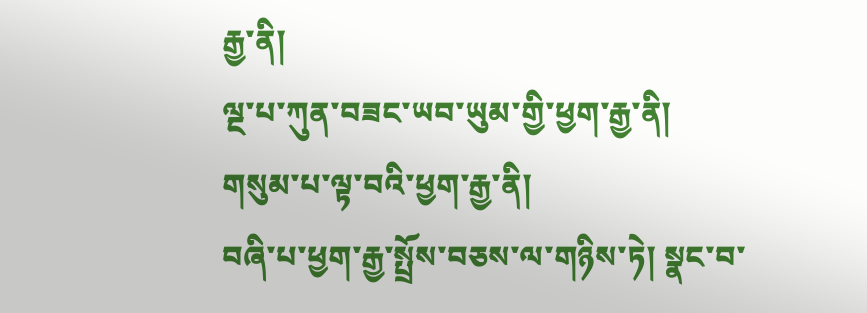རྒྱ་ནི།
ལྔ་པ་ཀུན་བཟང་ཡབ་ཡུམ་གྱི་ཕྱག་རྒྱ་ནི།
གསུམ་པ་ལྟ་བའི་ཕྱག་རྒྱ་ནི།
བཞི་པ་ཕྱག་རྒྱ་སྤྲོས་བཅས་ལ་གཉིས་ཏེ། སྣང་བ་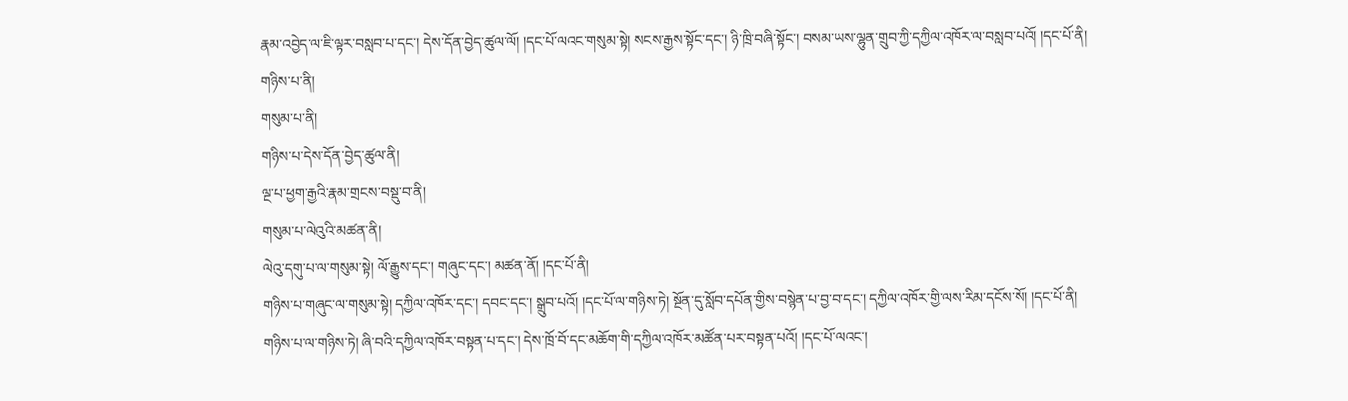རྣམ་འབྱེད་ལ་ཇི་ལྟར་བསླབ་པ་དང་། དེས་དོན་བྱེད་ཚུལ་ལོ། །དང་པོ་ལའང་གསུམ་སྟེ། སངས་རྒྱས་སྟོང་དང་། ཉི་ཁྲི་བཞི་སྟོང་། བསམ་ཡས་ལྷུན་གྲུབ་ཀྱི་དཀྱིལ་འཁོར་ལ་བསླབ་པའོ། །དང་པོ་ནི།
གཉིས་པ་ནི།
གསུམ་པ་ནི།
གཉིས་པ་དེས་དོན་བྱེད་ཚུལ་ནི།
ལྔ་པ་ཕྱག་རྒྱའི་རྣམ་གྲངས་བསྡུ་བ་ནི།
གསུམ་པ་ལེའུའི་མཚན་ནི།
ལེའུ་དགུ་པ་ལ་གསུམ་སྟེ། ལོ་རྒྱུས་དང་། གཞུང་དང་། མཚན་ནོ། །དང་པོ་ནི།
གཉིས་པ་གཞུང་ལ་གསུམ་སྟེ། དཀྱིལ་འཁོར་དང་། དབང་དང་། སྒྲུབ་པའོ། །དང་པོ་ལ་གཉིས་ཏེ། སྔོན་དུ་སློབ་དཔོན་གྱིས་བསྙེན་པ་བྱ་བ་དང་། དཀྱིལ་འཁོར་གྱི་ལས་རིམ་དངོས་སོ། །དང་པོ་ནི།
གཉིས་པ་ལ་གཉིས་ཏེ། ཞི་བའི་དཀྱིལ་འཁོར་བསྟན་པ་དང་། དེས་ཁྲོ་བོ་དང་མཆོག་གི་དཀྱིལ་འཁོར་མཚོན་པར་བསྟན་པའོ། །དང་པོ་ལའང་།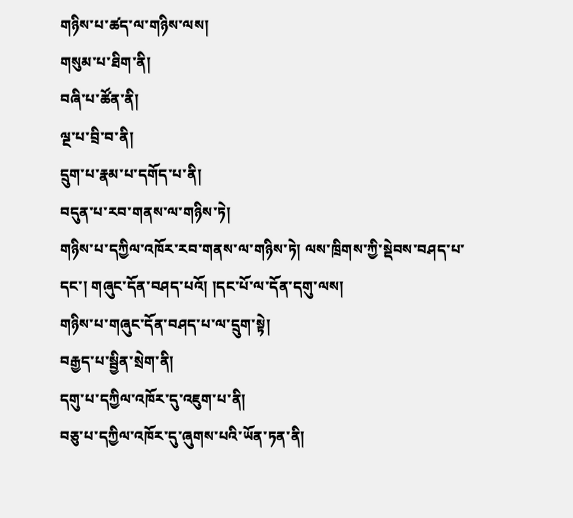གཉིས་པ་ཚད་ལ་གཉིས་ལས།
གསུམ་པ་ཐིག་ནི།
བཞི་པ་ཚོན་ནི།
ལྔ་པ་བྲི་བ་ནི།
དྲུག་པ་རྣམ་པ་དགོད་པ་ནི།
བདུན་པ་རབ་གནས་ལ་གཉིས་ཏེ།
གཉིས་པ་དཀྱིལ་འཁོར་རབ་གནས་ལ་གཉིས་ཏེ། ལས་ཁྲིགས་ཀྱི་སྡེབས་བཤད་པ་དང་། གཞུང་དོན་བཤད་པའོ། །དང་པོ་ལ་དོན་དགུ་ལས།
གཉིས་པ་གཞུང་དོན་བཤད་པ་ལ་དྲུག་སྟེ།
བརྒྱད་པ་སྦྱིན་སྲེག་ནི།
དགུ་པ་དཀྱིལ་འཁོར་དུ་འཇུག་པ་ནི།
བཅུ་པ་དཀྱིལ་འཁོར་དུ་ཞུགས་པའི་ཡོན་ཏན་ནི།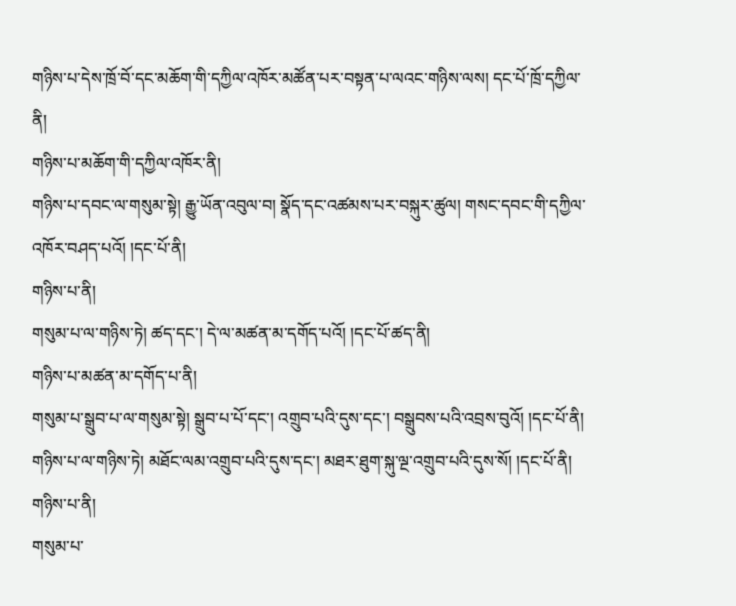གཉིས་པ་དེས་ཁྲོ་བོ་དང་མཆོག་གི་དཀྱིལ་འཁོར་མཚོན་པར་བསྟན་པ་ལའང་གཉིས་ལས། དང་པོ་ཁྲོ་དཀྱིལ་ནི།
གཉིས་པ་མཆོག་གི་དཀྱིལ་འཁོར་ནི།
གཉིས་པ་དབང་ལ་གསུམ་སྟེ། རྒྱུ་ཡོན་འབུལ་བ། སྣོད་དང་འཚམས་པར་བསྐུར་ཚུལ། གསང་དབང་གི་དཀྱིལ་འཁོར་བཤད་པའོ། །དང་པོ་ནི།
གཉིས་པ་ནི།
གསུམ་པ་ལ་གཉིས་ཏེ། ཚད་དང་། དེ་ལ་མཚན་མ་དགོད་པའོ། །དང་པོ་ཚད་ནི།
གཉིས་པ་མཚན་མ་དགོད་པ་ནི།
གསུམ་པ་སྒྲུབ་པ་ལ་གསུམ་སྟེ། སྒྲུབ་པ་པོ་དང་། འགྲུབ་པའི་དུས་དང་། བསྒྲུབས་པའི་འབྲས་བུའོ། །དང་པོ་ནི།
གཉིས་པ་ལ་གཉིས་ཏེ། མཐོང་ལམ་འགྲུབ་པའི་དུས་དང་། མཐར་ཐུག་སྐུ་ལྔ་འགྲུབ་པའི་དུས་སོ། །དང་པོ་ནི།
གཉིས་པ་ནི།
གསུམ་པ་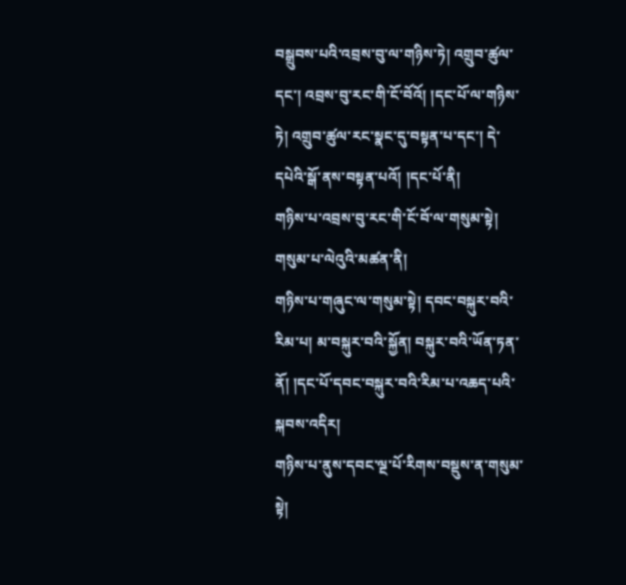བསྒྲུབས་པའི་འབྲས་བུ་ལ་གཉིས་ཏེ། འགྲུབ་ཚུལ་དང་། འབྲས་བུ་རང་གི་ངོ་བོའོ། །དང་པོ་ལ་གཉིས་ཏེ། འགྲུབ་ཚུལ་རང་སྣང་དུ་བསྟན་པ་དང་། དེ་དཔེའི་སྒོ་ནས་བསྟན་པའོ། །དང་པོ་ནི།
གཉིས་པ་འབྲས་བུ་རང་གི་ངོ་བོ་ལ་གསུམ་སྟེ།
གསུམ་པ་ལེའུའི་མཚན་ནི།
གཉིས་པ་གཞུང་ལ་གསུམ་སྟེ། དབང་བསྐུར་བའི་རིམ་པ། མ་བསྐུར་བའི་སྐྱོན། བསྐུར་བའི་ཡོན་ཏན་ནོ། །དང་པོ་དབང་བསྐུར་བའི་རིམ་པ་འཆད་པའི་སྐབས་འདིར།
གཉིས་པ་ནུས་དབང་ལྔ་པོ་རིགས་བསྡུས་ན་གསུམ་སྟེ།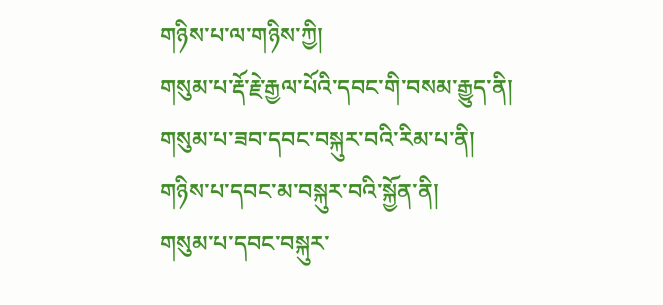གཉིས་པ་ལ་གཉིས་ཀྱི།
གསུམ་པ་རྡོ་རྗེ་རྒྱལ་པོའི་དབང་གི་བསམ་རྒྱུད་ནི།
གསུམ་པ་ཟབ་དབང་བསྐུར་བའི་རིམ་པ་ནི།
གཉིས་པ་དབང་མ་བསྐུར་བའི་སྐྱོན་ནི།
གསུམ་པ་དབང་བསྐུར་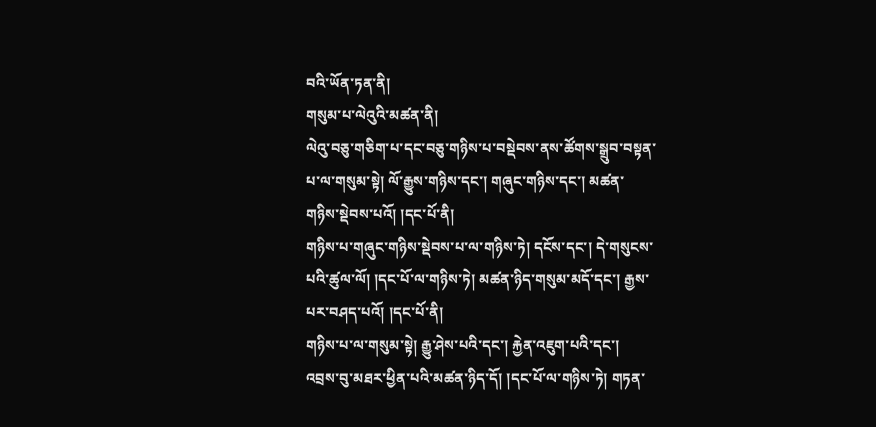བའི་ཡོན་ཏན་ནི།
གསུམ་པ་ལེའུའི་མཚན་ནི།
ལེའུ་བཅུ་གཅིག་པ་དང་བཅུ་གཉིས་པ་བསྡེབས་ནས་ཚོགས་སྒྲུབ་བསྟན་པ་ལ་གསུམ་སྟེ། ལོ་རྒྱུས་གཉིས་དང་། གཞུང་གཉིས་དང་། མཚན་གཉིས་སྡེབས་པའོ། །དང་པོ་ནི།
གཉིས་པ་གཞུང་གཉིས་སྡེབས་པ་ལ་གཉིས་ཏེ། དངོས་དང་། དེ་གསུངས་པའི་ཚུལ་ལོ། །དང་པོ་ལ་གཉིས་ཏེ། མཚན་ཉིད་གསུམ་མདོ་དང་། རྒྱས་པར་བཤད་པའོ། །དང་པོ་ནི།
གཉིས་པ་ལ་གསུམ་སྟེ། རྒྱུ་ཤེས་པའི་དང་། རྐྱེན་འཇུག་པའི་དང་། འབྲས་བུ་མཐར་ཕྱིན་པའི་མཚན་ཉིད་དོ། །དང་པོ་ལ་གཉིས་ཏེ། གཏན་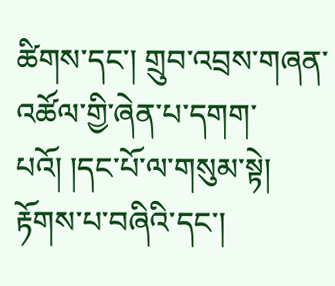ཚིགས་དང་། གྲུབ་འབྲས་གཞན་འཚོལ་གྱི་ཞེན་པ་དགག་པའོ། །དང་པོ་ལ་གསུམ་སྟེ། རྟོགས་པ་བཞིའི་དང་།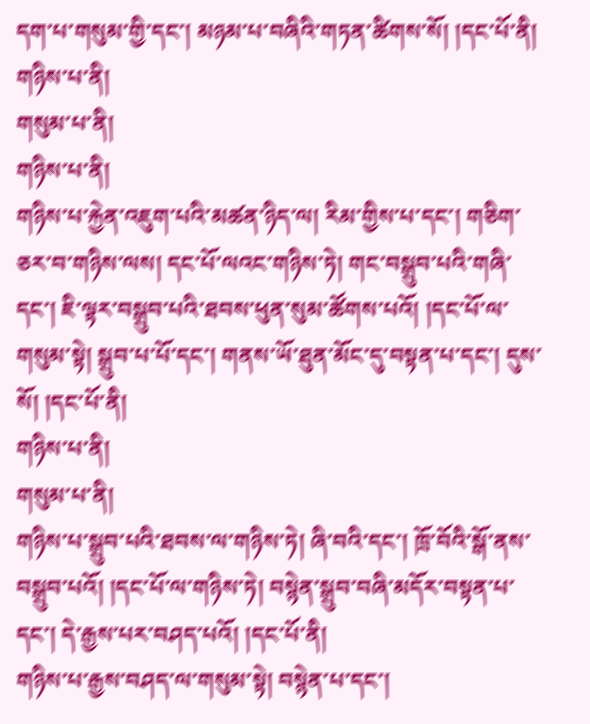དག་པ་གསུམ་གྱི་དང་། མཉམ་པ་བཞིའི་གཏན་ཚིགས་སོ། །དང་པོ་ནི།
གཉིས་པ་ནི།
གསུམ་པ་ནི།
གཉིས་པ་ནི།
གཉིས་པ་རྐྱེན་འཇུག་པའི་མཚན་ཉིད་ལ། རིམ་གྱིས་པ་དང་། གཅིག་ཅར་བ་གཉིས་ལས། དང་པོ་ལའང་གཉིས་ཏེ། གང་བསྒྲུབ་པའི་གཞི་དང་། ཇི་ལྟར་བསྒྲུབ་པའི་ཐབས་ཕུན་སུམ་ཚོགས་པའོ། །དང་པོ་ལ་གསུམ་སྟེ། སྒྲུབ་པ་པོ་དང་། གནས་ཡོ་ཐུན་མོང་དུ་བསྟན་པ་དང་། དུས་སོ། །དང་པོ་ནི།
གཉིས་པ་ནི།
གསུམ་པ་ནི།
གཉིས་པ་སྒྲུབ་པའི་ཐབས་ལ་གཉིས་ཏེ། ཞི་བའི་དང་། ཁྲོ་བོའི་སྒོ་ནས་བསྒྲུབ་པའོ། །དང་པོ་ལ་གཉིས་ཏེ། བསྙེན་སྒྲུབ་བཞི་མདོར་བསྟན་པ་དང་། དེ་རྒྱས་པར་བཤད་པའོ། །དང་པོ་ནི།
གཉིས་པ་རྒྱས་བཤད་ལ་གསུམ་སྟེ། བསྙེན་པ་དང་།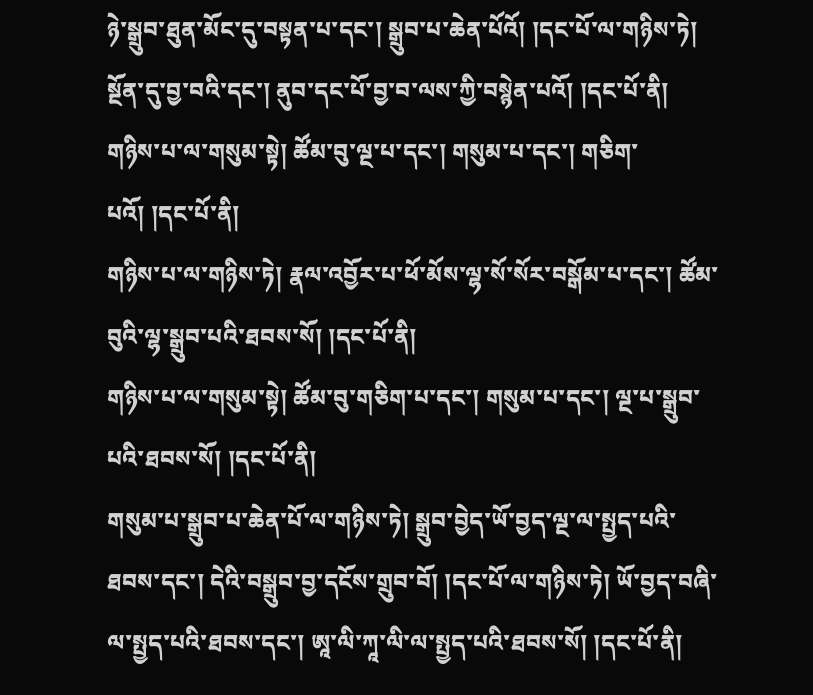ཉེ་སྒྲུབ་ཐུན་མོང་དུ་བསྟན་པ་དང་། སྒྲུབ་པ་ཆེན་པོའོ། །དང་པོ་ལ་གཉིས་ཏེ། སྔོན་དུ་བྱ་བའི་དང་། ནུབ་དང་པོ་བྱ་བ་ལས་ཀྱི་བསྙེན་པའོ། །དང་པོ་ནི།
གཉིས་པ་ལ་གསུམ་སྟེ། ཚོམ་བུ་ལྔ་པ་དང་། གསུམ་པ་དང་། གཅིག་པའོ། །དང་པོ་ནི།
གཉིས་པ་ལ་གཉིས་ཏེ། རྣལ་འབྱོར་པ་ཕོ་མོས་ལྷ་སོ་སོར་བསྒོམ་པ་དང་། ཚོམ་བུའི་ལྷ་སྒྲུབ་པའི་ཐབས་སོ། །དང་པོ་ནི།
གཉིས་པ་ལ་གསུམ་སྟེ། ཚོམ་བུ་གཅིག་པ་དང་། གསུམ་པ་དང་། ལྔ་པ་སྒྲུབ་པའི་ཐབས་སོ། །དང་པོ་ནི།
གསུམ་པ་སྒྲུབ་པ་ཆེན་པོ་ལ་གཉིས་ཏེ། སྒྲུབ་བྱེད་ཡོ་བྱད་ལྔ་ལ་སྤྱད་པའི་ཐབས་དང་། དེའི་བསྒྲུབ་བྱ་དངོས་གྲུབ་བོ། །དང་པོ་ལ་གཉིས་ཏེ། ཡོ་བྱད་བཞི་ལ་སྤྱད་པའི་ཐབས་དང་། ཨཱ་ལི་ཀཱ་ལི་ལ་སྤྱད་པའི་ཐབས་སོ། །དང་པོ་ནི།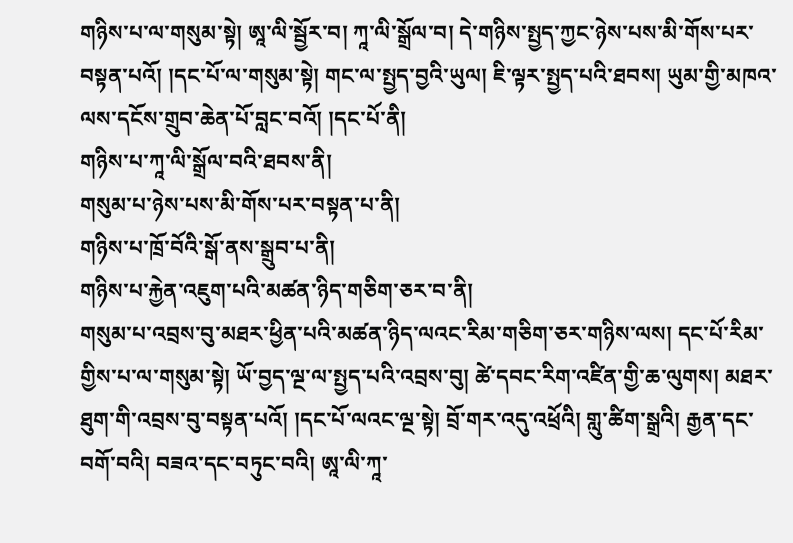གཉིས་པ་ལ་གསུམ་སྟེ། ཨཱ་ལི་སྦྱོར་བ། ཀཱ་ལི་སྒྲོལ་བ། དེ་གཉིས་སྤྱད་ཀྱང་ཉེས་པས་མི་གོས་པར་བསྟན་པའོ། །དང་པོ་ལ་གསུམ་སྟེ། གང་ལ་སྤྱད་བྱའི་ཡུལ། ཇི་ལྟར་སྤྱད་པའི་ཐབས། ཡུམ་གྱི་མཁའ་ལས་དངོས་གྲུབ་ཆེན་པོ་བླང་བའོ། །དང་པོ་ནི།
གཉིས་པ་ཀཱ་ལི་སྒྲོལ་བའི་ཐབས་ནི།
གསུམ་པ་ཉེས་པས་མི་གོས་པར་བསྟན་པ་ནི།
གཉིས་པ་ཁྲོ་བོའི་སྒོ་ནས་སྒྲུབ་པ་ནི།
གཉིས་པ་རྐྱེན་འཇུག་པའི་མཚན་ཉིད་གཅིག་ཅར་བ་ནི།
གསུམ་པ་འབྲས་བུ་མཐར་ཕྱིན་པའི་མཚན་ཉིད་ལའང་རིམ་གཅིག་ཅར་གཉིས་ལས། དང་པོ་རིམ་གྱིས་པ་ལ་གསུམ་སྟེ། ཡོ་བྱད་ལྔ་ལ་སྤྱད་པའི་འབྲས་བུ། ཚེ་དབང་རིག་འཛིན་གྱི་ཆ་ལུགས། མཐར་ཐུག་གི་འབྲས་བུ་བསྟན་པའོ། །དང་པོ་ལའང་ལྔ་སྟེ། བྲོ་གར་འདུ་འཕྲོའི། གླུ་ཚིག་སྒྲའི། རྒྱན་དང་བགོ་བའི། བཟའ་དང་བཏུང་བའི། ཨཱ་ལི་ཀཱ་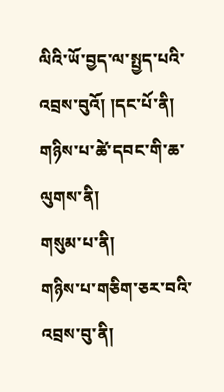ལིའི་ཡོ་བྱད་ལ་སྤྱད་པའི་འབྲས་བུའོ། །དང་པོ་ནི།
གཉིས་པ་ཚེ་དབང་གི་ཆ་ལུགས་ནི།
གསུམ་པ་ནི།
གཉིས་པ་གཅིག་ཅར་བའི་འབྲས་བུ་ནི།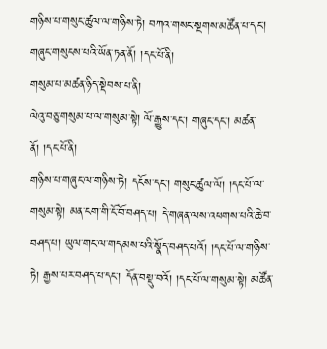གཉིས་པ་གསུང་ཚུལ་ལ་གཉིས་ཏེ། བཀའ་གསང་སྔགས་མཚོན་པ་དང་། གཞུང་གསུངས་པའི་ཡོན་ཏན་ནོ། །དང་པོ་ནི།
གསུམ་པ་མཚན་ཉིད་སྡེབས་པ་ནི།
ལེའུ་བཅུ་གསུམ་པ་ལ་གསུམ་སྟེ། ལོ་རྒྱུས་དང་། གཞུང་དང་། མཚན་ནོ། །དང་པོ་ནི།
གཉིས་པ་གཞུང་ལ་གཉིས་ཏེ། དངོས་དང་། གསུང་ཚུལ་ལོ། །དང་པོ་ལ་གསུམ་སྟེ། མན་ངག་གི་ངོ་བོ་བཤད་པ། དེ་གཞན་ལས་འཕགས་པའི་ཆེ་བ་བཤད་པ། ཡུལ་གང་ལ་གདམས་པའི་སྣོད་བཤད་པའོ། །དང་པོ་ལ་གཉིས་ཏེ། རྒྱས་པར་བཤད་པ་དང་། དོན་བསྡུ་བའོ། །དང་པོ་ལ་གསུམ་སྟེ། མཚོན་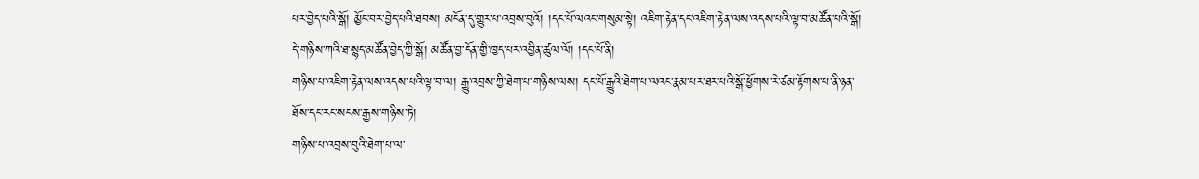པར་བྱེད་པའི་སྒོ། མྱོང་བར་བྱེད་པའི་ཐབས། མངོན་དུ་གྱུར་པ་འབྲས་བུའོ། །དང་པོ་ལའང་གསུམ་སྟེ། འཇིག་རྟེན་དང་འཇིག་རྟེན་ལས་འདས་པའི་ལྟ་བ་མཚོན་པའི་སྒོ། དེ་གཉིས་ཀའི་ཐ་སྙད་མཚོན་བྱེད་ཀྱི་སྒོ། མཚོན་བྱ་དོན་གྱི་ཁྱད་པར་འབྱིན་ཚུལ་ལོ། །དང་པོ་ནི།
གཉིས་པ་འཇིག་རྟེན་ལས་འདས་པའི་ལྟ་བ་ལ། རྒྱུ་འབྲས་ཀྱི་ཐེག་པ་གཉིས་ལས། དང་པོ་རྒྱུའི་ཐེག་པ་ལའང་རྣམ་པར་ཐར་པའི་སྒོ་ཕྱོགས་རེ་ཙམ་རྟོགས་པ་ནི་ཉན་ཐོས་དང་རང་སངས་རྒྱས་གཉིས་ཏེ།
གཉིས་པ་འབྲས་བུའི་ཐེག་པ་ལ་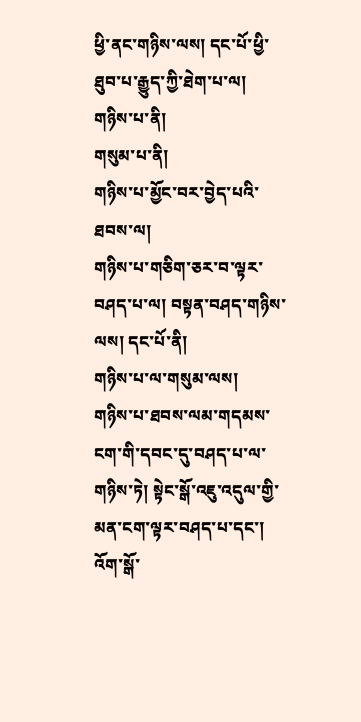ཕྱི་ནང་གཉིས་ལས། དང་པོ་ཕྱི་ཐུབ་པ་རྒྱུད་ཀྱི་ཐེག་པ་ལ།
གཉིས་པ་ནི།
གསུམ་པ་ནི།
གཉིས་པ་མྱོང་བར་བྱེད་པའི་ཐབས་ལ།
གཉིས་པ་གཅིག་ཅར་བ་ལྟར་བཤད་པ་ལ། བསྟན་བཤད་གཉིས་ལས། དང་པོ་ནི།
གཉིས་པ་ལ་གསུམ་ལས།
གཉིས་པ་ཐབས་ལམ་གདམས་ངག་གི་དབང་དུ་བཤད་པ་ལ་གཉིས་ཏེ། སྟེང་སྒོ་འཇུ་འདུལ་གྱི་མན་ངག་ལྟར་བཤད་པ་དང་། འོག་སྒོ་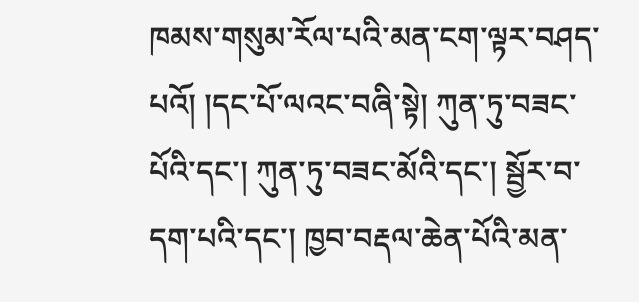ཁམས་གསུམ་རོལ་པའི་མན་ངག་ལྟར་བཤད་པའོ། །དང་པོ་ལའང་བཞི་སྟེ། ཀུན་ཏུ་བཟང་པོའི་དང་། ཀུན་ཏུ་བཟང་མོའི་དང་། སྦྱོར་བ་དག་པའི་དང་། ཁྱབ་བརྡལ་ཆེན་པོའི་མན་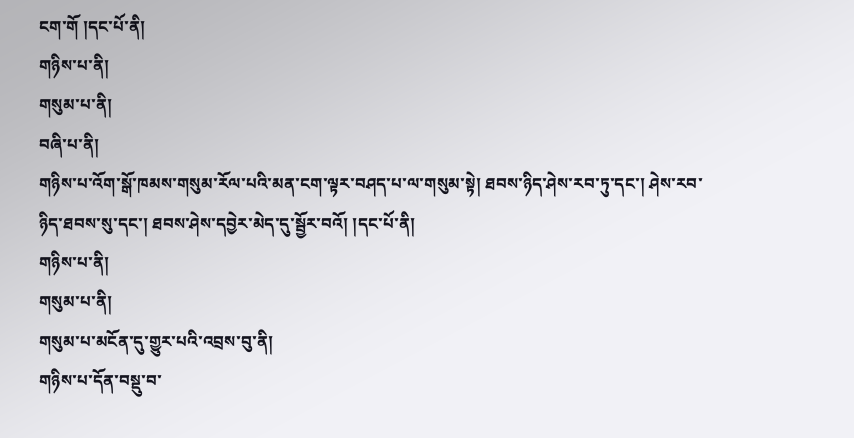ངག་གོ །དང་པོ་ནི།
གཉིས་པ་ནི།
གསུམ་པ་ནི།
བཞི་པ་ནི།
གཉིས་པ་འོག་སྒོ་ཁམས་གསུམ་རོལ་པའི་མན་ངག་ལྟར་བཤད་པ་ལ་གསུམ་སྟེ། ཐབས་ཉིད་ཤེས་རབ་ཏུ་དང་། ཤེས་རབ་ཉིད་ཐབས་སུ་དང་། ཐབས་ཤེས་དབྱེར་མེད་དུ་སྦྱོར་བའོ། །དང་པོ་ནི།
གཉིས་པ་ནི།
གསུམ་པ་ནི།
གསུམ་པ་མངོན་དུ་གྱུར་པའི་འབྲས་བུ་ནི།
གཉིས་པ་དོན་བསྡུ་བ་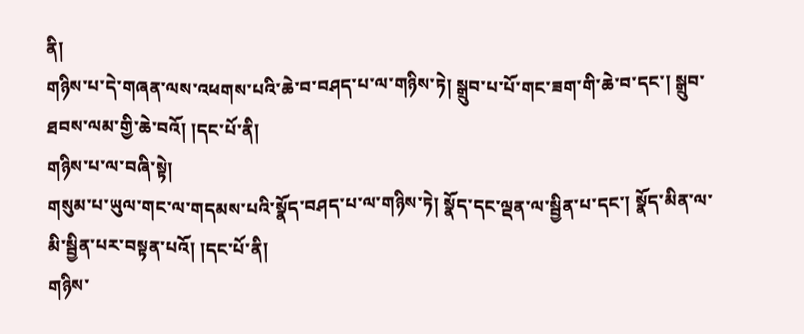ནི།
གཉིས་པ་དེ་གཞན་ལས་འཕགས་པའི་ཆེ་བ་བཤད་པ་ལ་གཉིས་ཏེ། སྒྲུབ་པ་པོ་གང་ཟག་གི་ཆེ་བ་དང་། སྒྲུབ་ཐབས་ལམ་གྱི་ཆེ་བའོ། །དང་པོ་ནི།
གཉིས་པ་ལ་བཞི་སྟེ།
གསུམ་པ་ཡུལ་གང་ལ་གདམས་པའི་སྣོད་བཤད་པ་ལ་གཉིས་ཏེ། སྣོད་དང་ལྡན་ལ་སྦྱིན་པ་དང་། སྣོད་མིན་ལ་མི་སྦྱིན་པར་བསྟན་པའོ། །དང་པོ་ནི།
གཉིས་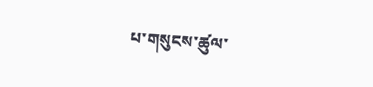པ་གསུངས་ཚུལ་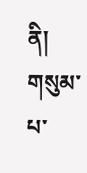ནི།
གསུམ་པ་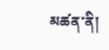མཚན་ནི།